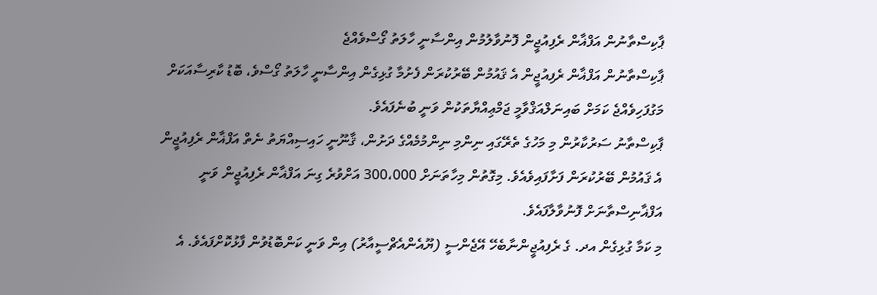ޕާކިސްތާނުން އަފްޣާން ރެފިއުޖީން ފޮނުވާލުމުން އިންސާނީ ހާލަތު ގޯސްވެއްޖެ
ޕާކިސްތާނުން އަފްޣާން ރެފިއުޖީން އެ ޤައުމުން ބޭރުކުރަން ފެށުމާ ގުޅިގެން އިންސާނީ ހާލަތު ގޯސްވެ، ބޮޑު ކާރިސާއަކަށް މަގުފަހިވެއްޖެ ކަމަށް ބައިނަލްއަޤްވާމީ ޖަމްޢިއްޔާތަކުން ވަނީ ބުނެފައެވެ.
ޕާކިސްތާނު ސަރުކާރުން މި މަހުގެ ތެރޭގައި ނިންމި ނިންމުމެއްގެ ދަށުން، ޤާނޫނީ ހައިސިއްޔަތު ނެތް އަފްޣާން ރެފިއުޖީން އެ ޤައުމުން ބޭރުކުރަން ފަށާފައިވެއެވެ. މިގޮތުން މިހާތަނަށް 300،000 އަށްވުރެ ގިނަ އަފްޣާން ރެފިއުޖީން ވަނީ އަފްޣާނިސްތާނަށް ފޮނުވާލާފައެވެ.
މި ކަމާ ގުޅިގެން އދ. ގެ ރެފިއުޖީންނާބެހޭ އޭޖެންސީ (ޔޫއެންއެޗްސީއާރު) އިން ވަނީ ކަންބޮޑުވުން ފާޅުކޮށްފައެވެ. އެ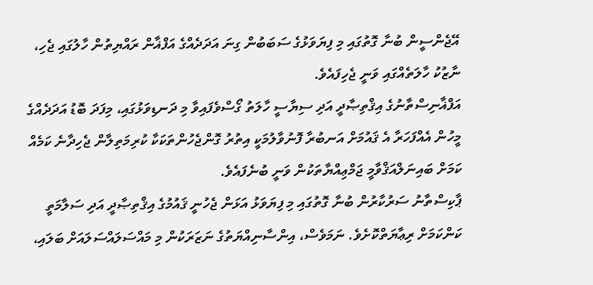އޭޖެންސީން ބުނާ ގޮތުގައި މި ފިޔަވަޅުގެ ސަބަބުން ގިނަ އަދަދެއްގެ އަފްޣާން ރައްޔިތުން ހާލުގައި ޖެހި، ނާޒުކު ހާލަތެއްގައި ވަނީ ޖެހިފައެވެ.
އަފްޣާނިސްތާނުގެ އިޤްތިޞާދީ އަދި ސިޔާސީ ހާލަތު ގޯސްވެފައިވާ މި ދަނޑިވަޅުގައި، މިފަދަ ބޮޑު އަދަދެއްގެ މީހުން އެއްފަހަރާ އެ ޤައުމަށް އަނބުރާ ފޮނުވާލުމަކީ އިތުރު ގޮންޖެހުންތަކަކާ ކުރިމަތިލާން ޖެހިދާނެ ކަމެއް ކަމަށް ބައިނަލްއަޤްވާމީ ޖަމްޢިއްޔާތަކުން ވަނީ ބުނެފައެވެ.
ޕާކިސްތާނު ސަރުކާރުން ބުނާ ގޮތުގައި މި ފިޔަވަޅު އަޅަން ޖެހުނީ ޤައުމުގެ އިޤްތިޞާދީ އަދި ސަލާމަތީ ކަންކަމަށް ރިޢާޔަތްކޮށެވެ. ނަމަވެސް، އިންސާނިއްޔަތުގެ ނަޒަރަކުން މި މައްސަލައްސަލައަށް ބަލައި،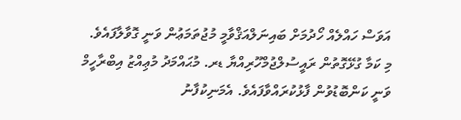އަވަސް ހައްލެއް ހޯދުމަށް ބައިނަލްއަޤްވާމީ މުޖުތަމަޢުން ވަނީ ގޮވާލާފައެވެ.
މި ކަމާ ގުޅޭގޮތުން ރައީސުލްޖުމްހޫރިއްޔާ ޑރ. މުޙައްމަދު މުޢިއްޒު އިބްރާހީމް ވަނީ ކަންބޮޑުވުން ފާޅުކުރައްވާފައެވެ. އެމަނިކުފާނު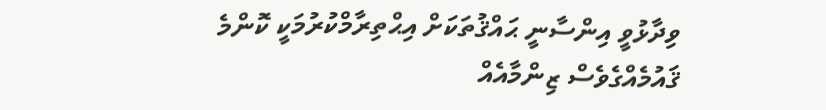ވިދާޅުވީ އިންސާނީ ޙައްޤުތަކަށް އިޙްތިރާމްކުރުމަކީ ކޮންމެ ޤައުމެއްގެވެސް ޒިންމާއެއް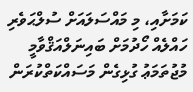ކަމަށާއި، މި މައްސަލައަށް ސުލްޙަވެރި ހައްލެއް ހޯދުމަށް ބައިނަލްއަޤްވާމީ މުޖުތަމަޢު ގުޅިގެން މަސައްކަތްކުރަން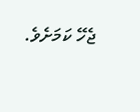ޖެހޭ ކަމަށެވެ.